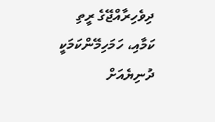ދިވެހިރާއްޖޭގެ ރީތި ކަމާއި، ހަމަހިމޭންކަމަކީ ދުނިޔެއަށް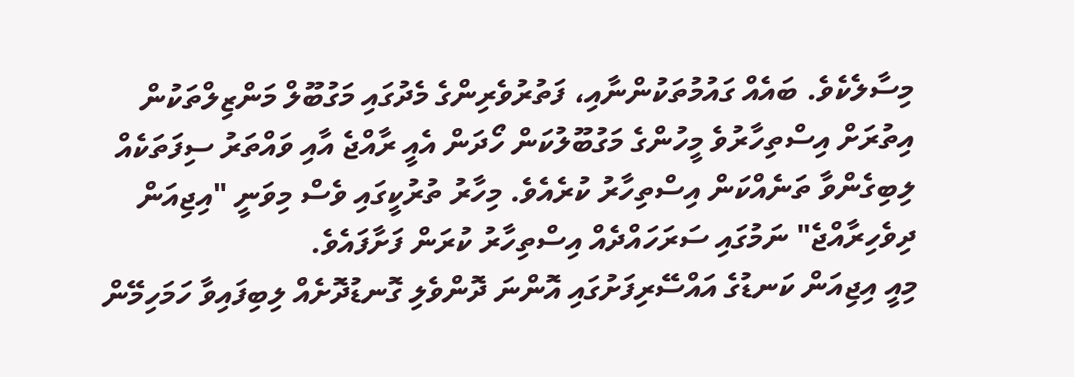މިސާލެކެވެ. ބައެއް ގައުމުތަކުންނާއި، ފަތުރުވެރިންގެ މެދުގައި މަގުބޫލް މަންޒިލްތަކުން އިތުރަށް އިސްތިހާރުވެ މީހުންގެ މަގުބޫލުކަން ހޯދަން އެއީ ރާއްޖެ އާއި ވައްތަރު ސިފަތަކެއް ލިބިގެންވާ ތަނެއްކަން އިސްތިހާރު ކުރެއެވެ. މިހާރު ތުރުކީގައި ވެސް މިވަނީ "އިޖިއަން ދިވެހިރާއްޖެ" ނަމުގައި ސަރަހައްދެއް އިސްތިހާރު ކުރަން ފަށާފައެވެ.
މިއީ އިޖިއަން ކަނޑުގެ އައްސޭރިފަށުގައި އޮންނަ ދޮންވެލި ގޮނޑުދޮށެއް ލިބިފައިވާ ހަމަހިމޭން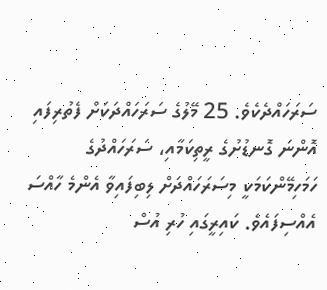ސަރަހައްދެކެވެ. 25 މޭލުގެ ސަރަހައްދަކަށް ފެތުރިފައި އޮންނަ ގޮނޑުށުގެ ރީތިކަމާއި، ސަރަހައްދުގެ ހަމަހިމޭންކަމަކީ މިސަރަހައްދަށް ލިބިފައިވާ އެންމެ ހާއްސަ އެއްސިފައެވެ. ކައިރީގައި ހުރި އުސް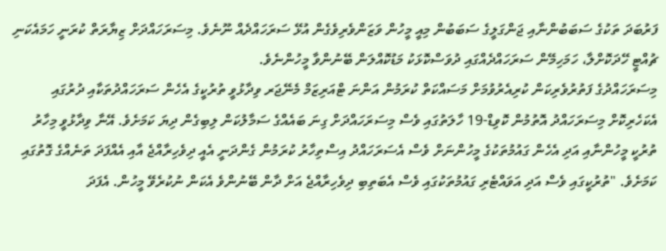ފަރުބަދަ ތަކުގެ ސަބަބުންނާއި ޖަންގަލީގެ ސަބަބުން މިއީ މީހުން ވަޒަންވެރިވެގެން އުޅޭ ސަރަހައްދެއް ނޫނެވެ. މިސަރަހައްދަށް ޒިޔާރަތް ކުރަނީ ހަމައެކަނި ޗުއްޓީ ހޭދަކޮށްލާ، ހަމަހިމޭން ސަރަހައްދެއްގައި ދުވަސްކޮޅަކު މަޑުކޮއްލަން ބޭނުންވާ މީހުންނެވެ.
މިސަރަހައްދުގެ ފަތުރުވެރިކަން ކުރިއެރުވުމަށް މަސައްކަތް ކުރަމުން އަންނަ ޓްއަރިޒަމް މެނޭޖަރ ވިދާޅުވީ ތުރުކީގެ އެހެން ސަރަހައްދުތަކާއި ދުރުގައި އެކަހެރިކޮށް މިސަރަހައްދު އޮތުމުން ކޮވިޑް-19 ހާލަތުގައި ވެސް މިސަރަހައްދަށް ގިނަ ބައެއްގެ ސަމާލުކަން ލިބިގެން ދިޔަ ކަމަށެވެ. އޭނާ ވިދާޅުވީ މިހާރު ތުރުކީ މީހުންނާއި އަދި އެހެން ގައުމުތަކުގެ މީހުންނަށް ވެސް އެސަރަހައްދު އިސްތިހާރު ކުރަމުން ގެންދަނީ އެއީ ދިވެހިރާއްޖެ އާއި އެއްފަދަ ތަނެއްގެ ގޮތުގައި ކަމަށެވެ. "ތުރުކީގައި ވެސް އަދި އަވައްޓެރި ގައުމުތަކުގައި ވެސް އެބަތިބި ދިވެހިރާއްޖެ އަށް ދާން ބޭނުންވެ އެކަން ނުކުރެވޭ މީހުން. އެފަދަ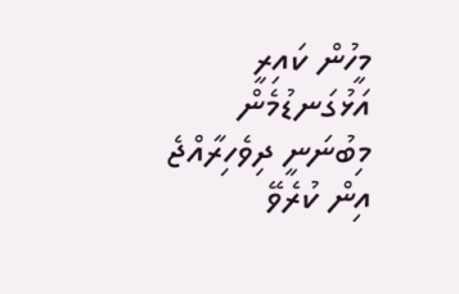މީހުން ކައިރީ އަޅުގަނޑުމެން މިބުނަނީ ދިވެހިރާއްޖެ އިން ކުރެވޭ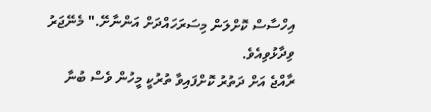އިހްސާސް ކޮށްލަން މިސަރަހައްދަށް އަންނާށޭ." މެނޭޖަރު ވިދާޅުވިއެވެ.
ރާއްޖެ އަށް ދަތުރު ކޮށްފައިވާ ތުރުކީ މީހުން ވެސް ބުނާ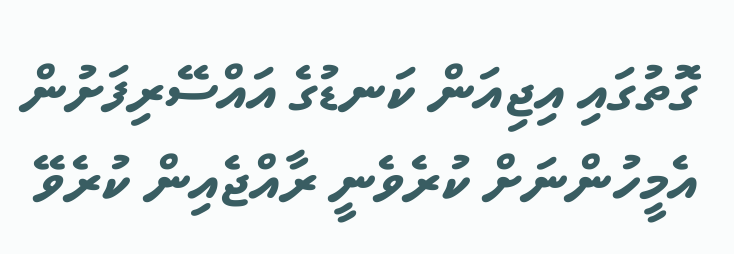ގޮތުގައި އިޖިއަން ކަނޑުގެ އައްސޭރިފަށުން އެމީހުންނަށް ކުރެވެނީ ރާއްޖެއިން ކުރެވޭ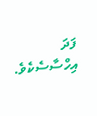ފަދަ އިހްސާސެކެވެ.